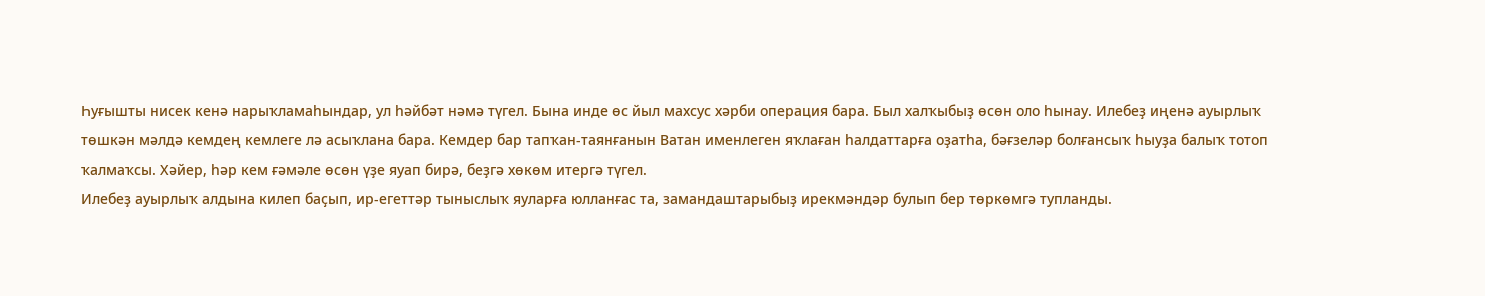Һуғышты нисек кенә нарыҡламаһындар, ул һәйбәт нәмә түгел. Бына инде өс йыл махсус хәрби операция бара. Был халҡыбыҙ өсөн оло һынау. Илебеҙ иңенә ауырлыҡ төшкән мәлдә кемдең кемлеге лә асыҡлана бара. Кемдер бар тапҡан-таянғанын Ватан именлеген яҡлаған һалдаттарға оҙатһа, бәғзеләр болғансыҡ һыуҙа балыҡ тотоп ҡалмаҡсы. Хәйер, һәр кем ғәмәле өсөн үҙе яуап бирә, беҙгә хөкөм итергә түгел.
Илебеҙ ауырлыҡ алдына килеп баҫып, ир-егеттәр тыныслыҡ яуларға юлланғас та, замандаштарыбыҙ ирекмәндәр булып бер төркөмгә тупланды.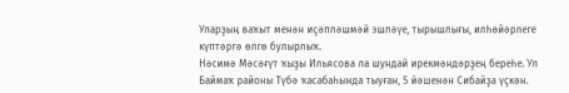Уларҙың ваҡыт менән иҫәпләшмәй эшләүе, тырышлығы, илһөйәрлеге күптәргә өлгө булырлыҡ.
Нәсимә Мәсәғүт ҡыҙы Ильясова ла шундай ирекмәндәрҙең береһе. Ул Баймаҡ районы Түбә ҡасабаһында тыуған, 5 йәшенән Сибайҙа үҫкән.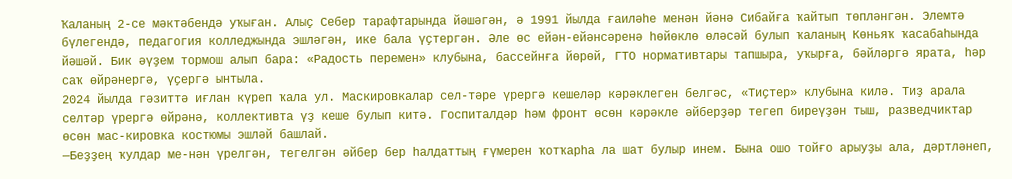Ҡаланың 2-се мәктәбендә уҡыған. Алыҫ Себер тарафтарында йәшәгән, ә 1991 йылда ғаиләһе менән йәнә Сибайға ҡайтып төпләнгән. Элемтә бүлегендә, педагогия колледжында эшләгән, ике бала үҫтергән. Әле өс ейән-ейәнсәренә һөйөклө өләсәй булып ҡаланың Көньяҡ ҡасабаһында йәшәй. Бик әүҙем тормош алып бара: «Радость перемен» клубына, бассейнға йөрөй, ГТО нормативтары тапшыра, уҡырға, бәйләргә ярата, һәр саҡ өйрәнергә, үҫергә ынтыла.
2024 йылда гәзиттә иғлан күреп ҡала ул. Маскировкалар сел-тәре үрергә кешеләр кәрәклеген белгәс, «Тиҫтер» клубына килә. Тиҙ арала селтәр үрергә өйрәнә, коллективта үҙ кеше булып китә. Госпиталдәр һәм фронт өсөн кәрәкле әйберҙәр тегеп биреүҙән тыш, разведчиктар өсөн мас-кировка костюмы эшләй башлай.
—Беҙҙең ҡулдар ме-нән үрелгән, тегелгән әйбер бер һалдаттың ғүмерен ҡотҡарһа ла шат булыр инем. Бына ошо тойғо арыуҙы ала, дәртләнеп,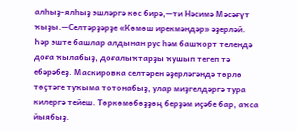алһыҙ-ялһыҙ эшләргә көс бирә,—ти Нәсимә Мәсәғүт ҡыҙы.—Селтәрҙәрҙе «Көмөш ирекмәндәр» әҙерләй. Һәр эште башлар алдынан рус һәм башҡорт телендә доға ҡылабыҙ, доғалыҡтарҙы ҡушып тегеп тә ебәрәбеҙ. Маскировка селтәрен әҙерләгәндә төрлө төҫтәге туҡыма тотонабыҙ, улар миҙгелдәргә тура килергә тейеш. Төркөмөбөҙҙөң берҙәм иҫәбе бар, аҡса йыябыҙ.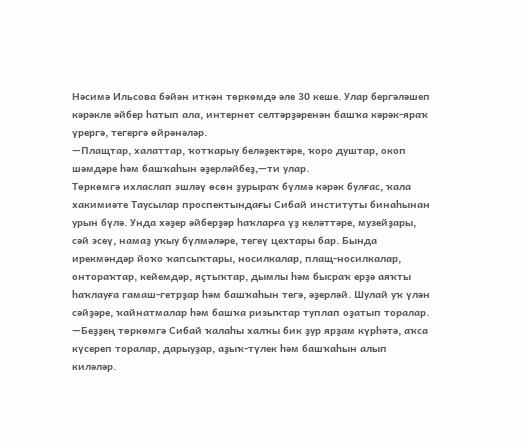Нәсимә Ильсова бәйән иткән төркөмдә әле 30 кеше. Улар бергәләшеп кәрәкле әйбер һатып ала, интернет селтәрҙәренән башҡа кәрәк-яраҡ үрергә, тегергә өйрәнәләр.
—Плащтар, халаттар, ҡотҡарыу беләҙектәре, ҡоро душтар, окоп шәмдәре һәм башҡаһын әҙерләйбеҙ,—ти улар.
Төркөмгә ихласлап эшләү өсөн ҙурыраҡ бүлмә кәрәк булғас, ҡала хакимиәте Таусылар проспектындағы Сибай институты бинаһынан урын бүлә. Унда хәҙер әйберҙәр һаҡларға үҙ келәттәре, музейҙары, сәй эсеү, намаҙ уҡыу бүлмәләре, тегеү цехтары бар. Бында ирекмәндәр йоҡо ҡапсыҡтары, носилкалар, плащ-носилкалар, онтораҡтар, кейемдәр, яҫтыҡтар, дымлы һәм бысраҡ ерҙә аяҡты һаҡлауға гамаш-гетрҙар һәм башҡаһын тегә, әҙерләй. Шулай уҡ үлән сәйҙәре, ҡайнатмалар һәм башҡа ризыҡтар туплап оҙатып торалар.
—Беҙҙең төркөмгә Сибай ҡалаһы халҡы бик ҙур ярҙам күрһәтә, аҡса күсереп торалар, дарыуҙар, аҙыҡ-түлек һәм башҡаһын алып киләләр.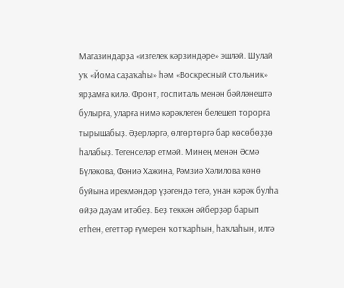Магазиндарҙа «изгелек кәрзиндәре» эшләй. Шулай уҡ «Йома саҙаҡаһы» һәм «Воскресный стольник» ярҙамға килә. Фронт, госпиталь менән бәйләнештә булырға, уларға нимә кәрәклеген белешеп торорға тырышабыҙ. Әҙерләргә, өлгөртөргә бар көсөбөҙҙө һалабыҙ. Тегенселәр етмәй. Минең менән Әсмә Бүләкова, Фәниә Хажина, Рәмзиә Хәлилова көнө буйына ирекмәндәр үҙәгендә тегә, унан кәрәк булһа өйҙә дауам итәбеҙ. Беҙ теккән әйберҙәр барып етһен, егеттәр ғүмерен ҡотҡарһын, һаҡлаһын, илгә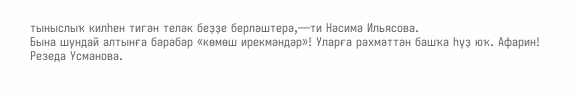тыныслыҡ килһен тигән теләк беҙҙе берләштерә,—ти Нәсимә Ильясова.
Бына шундай алтынға бәрәбәр «көмөш ирекмәндәр»! Уларға рәхмәттән башҡа һүҙ юҡ. Афарин!
Резеда Усманова.